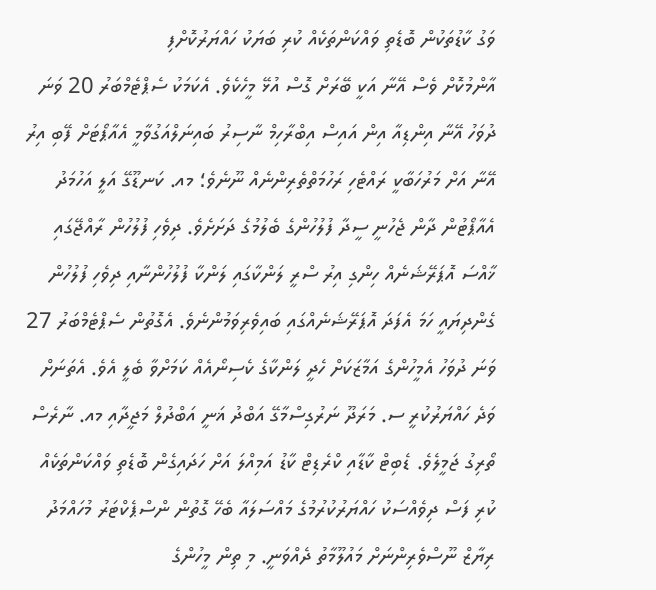ވަގު ކާޑުތަކުން ބޮޑެތި ވައްކަންތަކެއް ކުރި ބަޔަކު ހައްޔަރުކޮށްފި
އާންމުކޮށް ވެސް އޭނާ އަކީ ބޭރަށް ގޮސް އުޅޭ މީހެކެވެ. އެކަމަކު ސެޕްޓެމްބަރު 20 ވަނަ ދުވަހު އޭނާ އިންޑިއާ އިން އައިސް އިބްރާހިމް ނާސިރު ބައިނަލްއަގުވާމީ އެއާޕޯޓަށް ފޭބި އިރު އޭނާ އަށް މަރުހަބާކީ ރައްޓެހި ރަހުމަތްތެރިންނެއް ނޫނެވެ؛ މއ. ކަނޑޫގޭ އަލީ އަހުމަދު އެއާޕޯޓުން ދާން ޖެހުނީ ސީދާ ފުލުހުންގެ ބެލުމުގެ ދަށަށެވެ. ދިވެހި ފުލުހުން ރާއްޖޭގައި ޚާއްސަ އޮޕަރޭޝަނެއް ހިންގި އިރު ސްރީ ލަންކާގައި ލަންކާ ފުލުހުންނާއި ދިވެހި ފުލުހުން ގެންދިޔައީ ހަމަ އެފަދަ އޮޕަރޭޝަނެއްގައި ބައިވެރިވަމުންނެވެ. އެގޮތުން ސެޕްޓެމްބަރު 27 ވަނަ ދުވަހު އެމީހުންގެ އަމާޒަކަށް ހެދީ ލަންކާގެ ކެސިނޯއެއް ކަމަށްވާ ބެލީ އެވެ. އެތަނަށް ވަދެ ހައްޔަރުކުރީ ސ. މަރަދޫ ނަރުގިސްމާގޭ އަބްދު ޣަނީ އަބްދުލް މަޖީދާއި މއ. ނާރެސް ތޯރިގު ޖަމީލެވެ. ޑެބިޓް ކާޑާއި ކްރެޑިޓް ކާޑު އަމިއްލަ އަށް ހަދައިގެން ބޮޑެތި ވައްކަންތަކެއް ކުރި ފަސް ދިވެއްސަކު ހައްޔަރުކުރުމުގެ މައްސަލައާ ބެހޭ ގޮތުން ންސްޕެކްޓަރު މުހައްމަދު ރިޔާޒް ނޫސްވެރިންނަށް މައުލޫމާތު ދެއްވަނީ. މި ތިން މީހުންގެ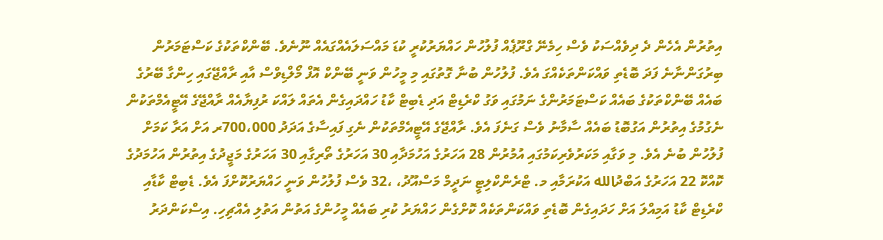އިތުރުން އެހެން ދެ ދިވެއްސަކު ވެސް ހިމެނޭ ގްރޫޕެއް ފުލުހުން ހައްޔަރުކުރީ ކުޑަ މައްސަލައެއްގައެއް ނޫނެވެ. ބޭންކްތަކުގެ ކަސްޓަމަރުން ބިރުގަންނާނެ ފަދަ ބޮޑެތި ވައްކަންތަކެއްގަ އެވެ. ފުލުހުން ބުނާ ގޮތުގައި މި މީހުން ވަނީ ބޭންކް އޮފް މޯލްޑިވްސް އާއި ރާއްޖޭގައި ހިންގާ ބޭރުގެ ބައެއް ބޭންކްތަކުގެ ބައެއް ކަސްޓަމަރުންގެ ނަމުގައި ވަގު ކްރެޑިޓް އަދި ޑެބިޓް ކާޑު ހައްދައިގެން އެތައް ލައްކަ ރުފިޔާއެއް ރާއްޖޭގެ އޭޓީއެމްތަކުން ނެގުމުގެ އިތުރުން އަގުބޮޑު ބައެއް ސާމާނު ވެސް ގަނެފަ އެވެ. ރާއްޖޭގެ އޭޓީއެމްތަކުން ނެގި ފައިސާގެ އަދަދު 700،000ރ އަށް އަރާ ކަމަށް ފުލުހުން ބުނެ އެވެ. މި ވަގާއި މަކަރުވެރިކަމުގައި އުމުރުން 28 އަހަރުގެ އަހުމަދާއި 30 އަހަރުގެ ތޯރިގާއި 30 އަހަރުގެ މަޖީދުގެ އިތުރުން އަހުމަދުގެ ކޮއްކޮ 22 އަހަރުގެ އަބްދުالله އަކުރަމާއި މ. ޓްރެންކްލިޓީ ނަދީމް މަސްއޫދު، ،32 ވެސް ފުލުހުން ވަނީ ހައްޔަރުކޮށްފަ އެވެ. ޑެބިޓް ކާޑާއި ކްރެޑިޓް ކާޑު އަމިއްލަ އަށް ހަދައިގެން ބޮޑެތި ވައްކަންތަކެއް ކޮށްގެން ހައްޔަރު ކުރި ބައެއް މީހުންގެ އަތުން އަތުލި އެއްޗިހި. އިސްކަންދަރު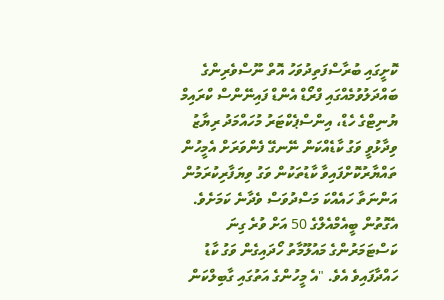ކޮށީގައި ބުރާސްފަތިދުވަހު އޮތް ނޫސްވެރިންގެ ބައްދަލުވުމެއްގައި ފްރޯޑް އެންޑް ފައިނޭންސް ކްރައިމް ޔުނިޓްގެ ހެޑް، އިންސްޕެކްޓަރު މުހައްމަދު ރިޔާޒު ވިދާޅުވީ ވަގު ކާޑެއްކަން ނޭނގޭ ފެންވަރަށް އެމީހުން ތައްޔާރުކޮށްފައިވާ ކާޑުތަކުން ވަގު ވިޔަފާރިކުރަމުން އަންނަތާ ހައެއްކަ މަސްދުވަސް ވެދާނެ ކަމަށެވެ. އެގޮތުން ބީއެމްއެލްގެ 50 އަށް ވުރެ ގިނަ ކަސްޓަމަރުންގެ މައުލޫމާތު ހޯދައިގެން ވަގު ކާޑު ހައްދާފައިވެ އެވެ. "އެ މީހުންގެ އަތުގައި ގާބިލްކަން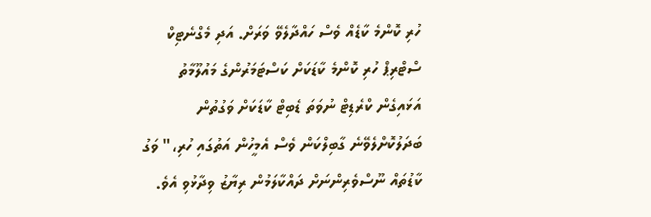ހުރި ކޮންމެ ކާޑެއް ވެސް ހައްދާލެވޭ ވަރަށް. އަދި މެގްނެޓިކް ސްޓްރިޕް ހުރި ކޮންމެ ކާޑަކަށް ކަސްޓަމަރުންގެ މައުލޫމާތު އަޅައިގެން ކްރެޑިޓް ނުވަތަ ޑެބިޓް ކާޑަކަށް ވަގުތުން ބަދަލުކޮށްލެވޭނެ ގާބިލްކަން ވެސް އެމީހުން އަތުގައި ހުރި،" ވަގު ކާޑުތައް ނޫސްވެރިންނަށް ދައްކާލަމުން ރިޔާޒު ވިދާޅުވި އެވެ.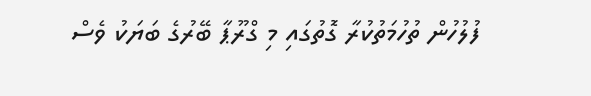ފުލުހުން ތުހުމަތުކުރާ ގޮތުގައި މި ގްރޫޕާ ބޭރުގެ ބަޔަކު ވެސް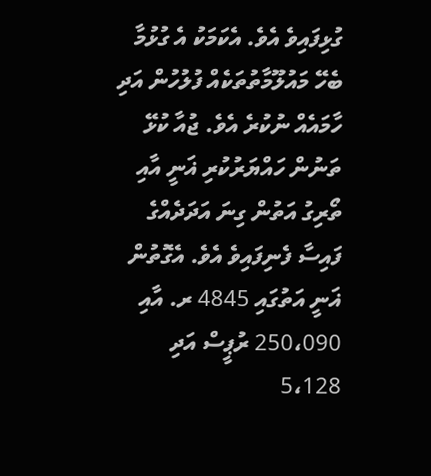ގުޅިފައިވެ އެވެ. އެކަމަކު އެ ގުޅުމާ ބެހޭ މައުލޫމާތުތަކެއް ފުލުހުން އަދި ހާމައެއް ނުކުރެ އެވެ. ޖުއާ ކުޅޭ ތަނުން ހައްޔަރުކުރި ޣަނީ އާއި ތޯރިގު އަތުން ގިނަ އަދަދެއްގެ ފައިސާ ފެނިފައިވެ އެވެ. އެގޮތުން ޣަނީ އަތުގައި 4845 ރ. އާއި 250،090 ރުޕީސް އަދި 5،128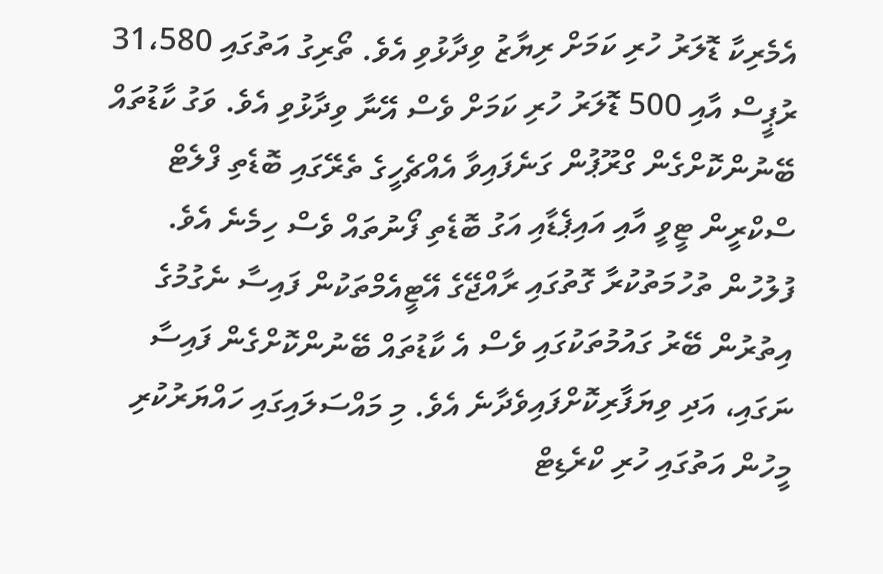އެމެރިކާ ޑޮލަރު ހުރި ކަމަށް ރިޔާޒު ވިދާޅުވި އެވެ. ތޯރިގު އަތުގައި 31،580 ރުޕީސް އާއި 500 ޑޮލަރު ހުރި ކަމަށް ވެސް އޭނާ ވިދާޅުވި އެވެ. ވަގު ކާޑުތައް ބޭނުންކޮށްގެން ގްރޫޕުން ގަނެފައިވާ އެއްޗެހީގެ ތެރޭގައި ބޮޑެތި ފްލެޓް ސްކްރީން ޓީވީ އާއި އައިޕެޑާއި އަގު ބޮޑެތި ފޯނުތައް ވެސް ހިމެނެ އެވެ. ފުލުހުން ތުހުމަތުކުރާ ގޮތުގައި ރާއްޖޭގެ އޭޓީއެމްތަކުން ފައިސާ ނެގުމުގެ އިތުރުން ބޭރު ގައުމުތަކުގައި ވެސް އެ ކާޑުތައް ބޭނުންކޮށްގެން ފައިސާ ނަގައި، އަދި ވިޔަފާރިކޮށްފައިވެދާނެ އެވެ. މި މައްސަލައިގައި ހައްޔަރުކުރި މީހުން އަތުގައި ހުރި ކްރެޑިޓް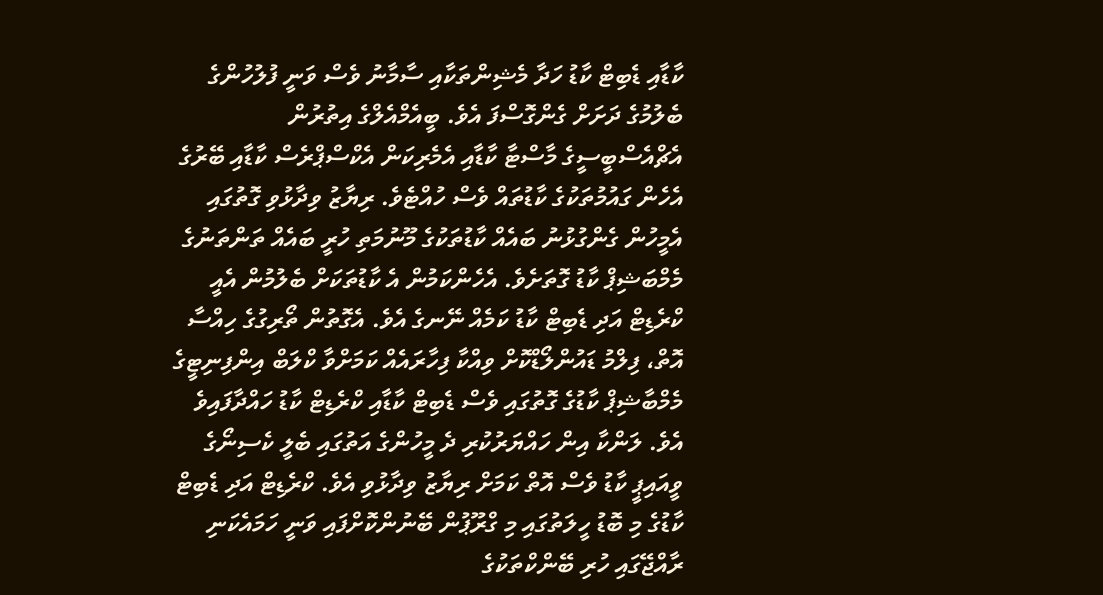ކާޑާއި ޑެބިޓް ކާޑު ހަދާ މެޝިންތަކާއި ސާމާނު ވެސް ވަނީ ފުލުހުންގެ ބެލުމުގެ ދަށަށް ގެންގޮސްފަ އެވެ. ބީއެމްއެލްގެ އިތުރުން އެޗްއެސްބީސީގެ މާސްޓާ ކާޑާއި އެމެރިކަން އެކްސްޕްރެސް ކާޑާއި ބޭރުގެ އެހެން ގައުމުތަކުގެ ކާޑުތައް ވެސް ހުއްޓެވެ. ރިޔާޒު ވިދާޅުވި ގޮތުގައި އެމީހުން ގެންގުޅުނު ބައެއް ކާޑުތަކުގެ މޫނުމަތި ހުރީ ބައެއް ތަންތަނުގެ މެމްބަޝިޕް ކާޑު ގޮތަށެވެ. އެހެންކަމުން އެ ކާޑުތަކަށް ބެލުމުން އެއީ ކްރެޑިޓް އަދި ޑެބިޓް ކާޑު ކަމެއް ނޭނގެ އެވެ. އެގޮތުން ތޯރިގުގެ ހިއްސާ އޮތް، ފިލްމު ޑައުންލޯޑްކޮށް ވިއްކާ ފިހާރައެއް ކަމަށްވާ ކްލަބް އިންފިނިޓީގެ މެމްބާޝިޕް ކާޑުގެ ގޮތުގައި ވެސް ޑެބިޓް ކާޑާއި ކްރެޑިޓް ކާޑު ހައްދާފައިވެ އެވެ. ލަންކާ އިން ހައްޔަރުކުރި ދެ މީހުންގެ އަތުގައި ބެލީ ކެސިނޯގެ ވީއައިޕީ ކާޑު ވެސް އޮތް ކަމަށް ރިޔާޒު ވިދާޅުވި އެވެ. ކްރެޑިޓް އަދި ޑެބިޓް ކާޑުގެ މި ބޮޑު ހީލަތުގައި މި ގްރޫޕުން ބޭނުންކޮށްފައި ވަނީ ހަމައެކަނި ރާއްޖޭގައި ހުރި ބޭންކްތަކުގެ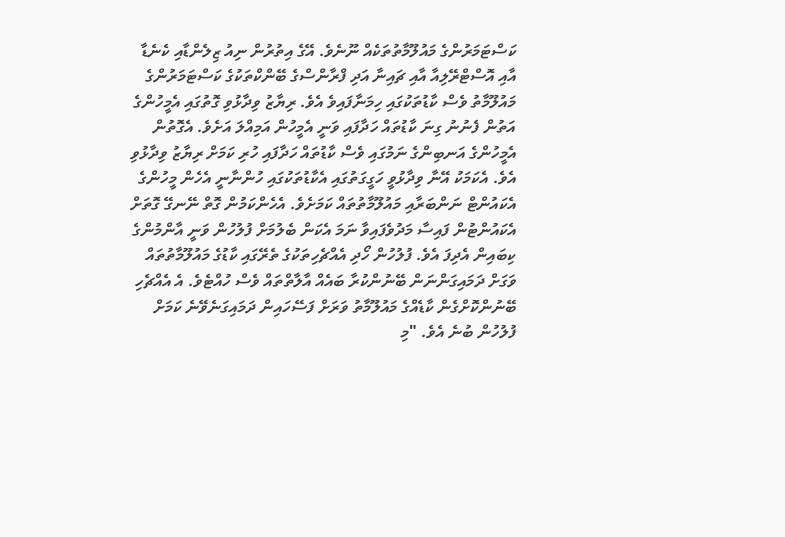ކަސްޓަމަރުންގެ މައުލޫމާތުތަކެއް ނޫނެވެ. އޭގެ އިތުރުން ނިއު ޒިލެންޑާއި ކެނެޑާ އާއި އޮސްޓްރޭލިއާ އާއި ޗައިނާ އަދި ފްރާންސްގެ ބޭންކްތަކުގެ ކަސްޓަމަރުންގެ މައުލޫމާތު ވެސް ކާޑުތަކުގައި ހިމަނާފައިވެ އެވެ. ރިޔާޒު ވިދާޅުވި ގޮތުގައި އެމީހުންގެ އަތުން ފެނުނު ގިނަ ކާޑުތައް ހަދާފައި ވަނީ އެމީހުން އަމިއްލަ އަށެވެ. އެގޮތުން އެމީހުންގެ އަނބިންގެ ނަމުގައި ވެސް ކާޑުތައް ހަދާފައި ހުރި ކަމަށް ރިޔާޒު ވިދާޅުވި އެވެ. އެކަމަކު އޭނާ ވިދާޅުވީ ހަގީގަތުގައި އެކާޑުތަކުގައި ހުންނާނީ އެހެން މީހުންގެ އެކައުންޓް ނަންބަރާއި މައުލޫމާތުތައް ކަމަށެވެ. އެހެންކަމުން ގޮތް ނޭނގޭ ގޮތަށް އެކައުންޓުން ފައިސާ މަދުވެފައިވާ ނަމަ އެކަން ބެލުމަށް ފުލުހުން ވަނީ އާންމުންގެ ކިބައިން އެދިފަ އެވެ. ފުލުހުން ހޯދި އެއްޗެހިތަކުގެ ތެރޭގައި ކާޑުގެ މައުލޫމާތުތައް ވަގަށް ދަމައިގަންނަން ބޭނުންކުރާ ބައެއް އާލާތްތައް ވެސް ހުއްޓެވެ. އެ އެއްޗެހި ބޭނުންކޮށްގެން ކާޑެއްގެ މައުލޫމާތު ވަރަށް ފަސޭހައިން ދަމައިގަނެވޭނެ ކަމަށް ފުލުހުން ބުނެ އެވެ. "މި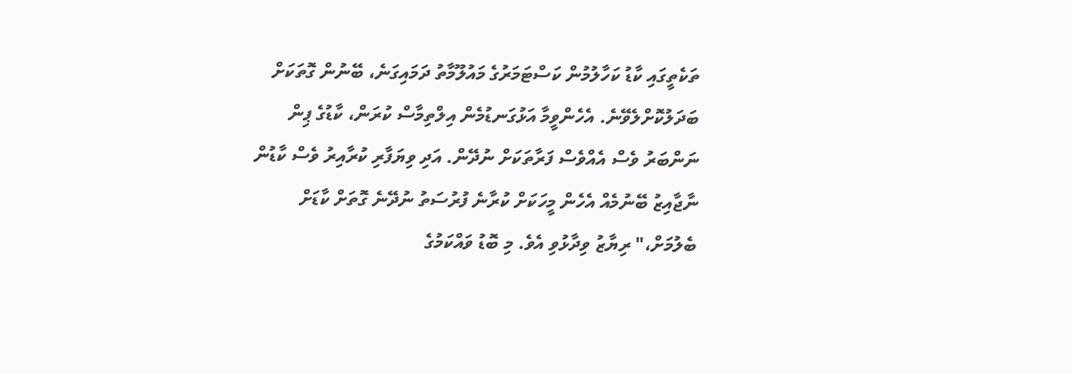ތަކެތީގައި ކާޑު ކަހާލުމުން ކަސްޓަމަރުގެ މައުލޫމާތު ދަމައިގަނެ، ބޭނުން ގޮތަކަށް ބަދަލުކޮށްލެވޭނެ. އެހެންވީމާ އަޅުގަނޑުމެން އިލްތިމާސް ކުރަން، ކާޑުގެ ޕިން ނަންބަރު ވެސް އެއްވެސް ފަރާތަކަށް ނުދޭން. އަދި ވިޔަފާރި ކުރާއިރު ވެސް ކާޑުން ނާޖާއިޒު ބޭނުމެއް އެހެން މީހަކަށް ކުރާނެ ފުރުސަތު ނުދޭނެ ގޮތަށް ކާޑަށް ބެލުމަށް،" ރިޔާޒު ވިދާޅުވި އެވެ. މި ބޮޑު ވައްކަމުގެ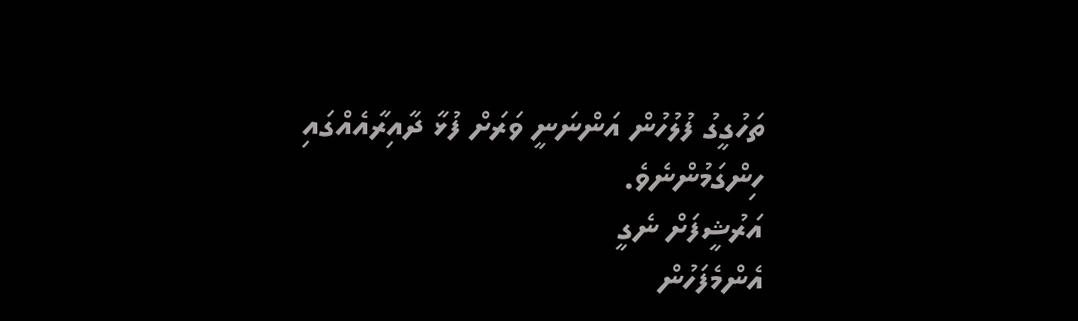ތަހުގީގު ފުލުހުން އަންނަނީ ވަރަށް ފުޅާ ދާއިރާއެއްގައި ހިންގަމުންނެވެ.
އަރުޝީފަށް ނެގީ
އެންމެފަހުން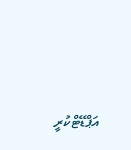އަޕްޑޭޓްކުރީ